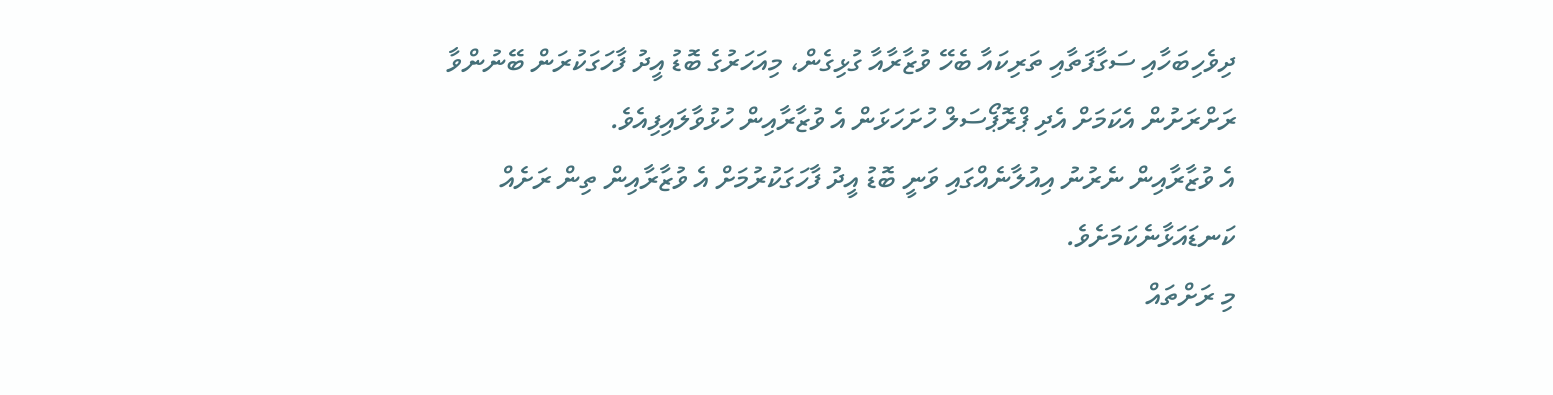ދިވެހިބަހާއި ސަގާފަތާއި ތަރިކައާ ބެހޭ ވުޒާރާއާ ގުޅިގެން، މިއަހަރުގެ ބޮޑު އީދު ފާހަގަކުރަން ބޭނުންވާ ރަށްރަށުން އެކަމަށް އެދި ޕްރޮޕޯސަލް ހުށަހަޅަން އެ ވުޒާރާއިން ހުޅުވާލައިފިއެވެ.
އެ ވުޒާރާއިން ނެރުނު އިއުލާނެއްގައި ވަނީ ބޮޑު އީދު ފާހަގަކުރުމަށް އެ ވުޒާރާއިން ތިން ރަށެއް ކަނޑައަޅާނެކަމަށެވެ.
މި ރަށްތައް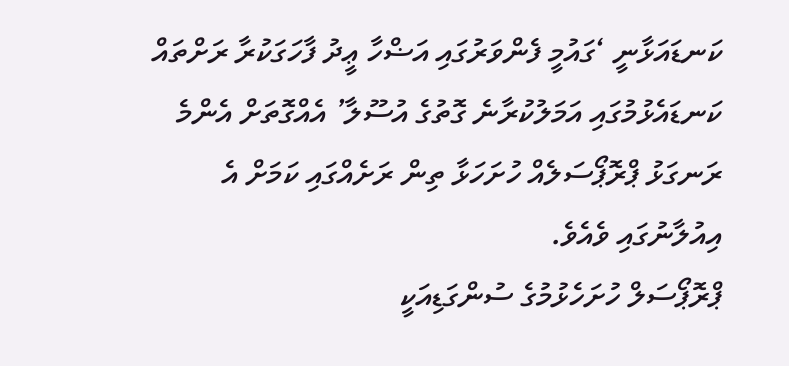ކަނޑައަޅާނީ ‘ގައުމީ ފެންވަރުގައި އަޟްހާ ޢީދު ފާހަގަކުރާ ރަށްތައް ކަނޑައެޅުމުގައި އަމަލުކުރާނެ ގޮތުގެ އުސޫލާ’ އެއްގޮތަށް އެންމެ ރަނގަޅު ޕްރޮޕޯސަލެއް ހުށަހަޅާ ތިން ރަށެއްގައި ކަމަށް އެ އިއުލާނުގައި ވެއެވެ.
ޕްރޮޕޯސަލް ހުށަހެޅުމުގެ ސުންގަޑިއަކީ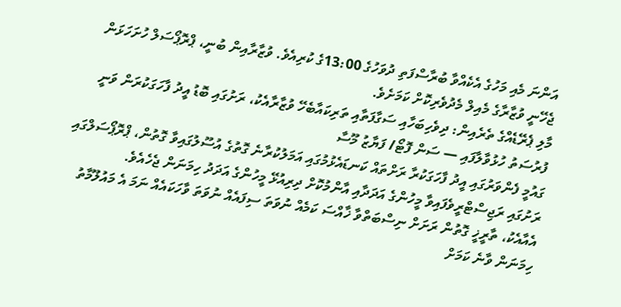އަންނަ މެއި މަހުގެ އެކެއްވާ ބުރާސްފަތި ދުވަހުގެ 13:00ގެ ކުރިއެވެ. ވުޒާރާއިން ބުނީ، ޕްރޮޕޯސަލް ހުށަހަޅަން ޖެހޭނީ ވުޒާރާގެ މެއިލް މެދުވެރިކޮށް ކަމަށެވެ.
މާލި ޕެރޭޑެއްގެ ތެރެއިން: ދިވެހިބަހާއި ސަގާފަތާއި ތަރިކައާބެހޭ ވުޒާރާއެކު، ރަށުގައި ބޮޑު އީދު ފާހަގަކުރަން ވަނީ ފުރުސަތު ހުޅުވާލާފައި — ސަން ފޮޓޯ/ ފަޔާޒު މޫސާ
ގައުމީ ފެންވަރުގައި އީދު ފާހަގަކުރާ ރަށްތައް ކަނޑައެޅުމުގައި އަމަލުކުރާނެ ގޮތުގެ އުސޫލުގައިވާ ގޮތުން، ޕްރޮޕޯސަލްގައި ރަށުގައި ރަޖިސްޓްރީވެފައިވާ މީހުންގެ އަދަދާއި އާންމުކޮށް ދިރިއުޅޭ މީހުންގެ އަދަދު ހިމަނަން ޖެހެއެވެ.
އެއާއެކު، ތާރީޚީ ގޮތުން ރަށަށް ނިސްބަތްވާ ޚާއްސަ ކަމެއް ނުވަތަ ސިފައެއް ނުވަތަ ވާހަކައެއް ނަމަ އެ މައުލޫމާތު ހިމަނަން ވާނެ ކަމަށް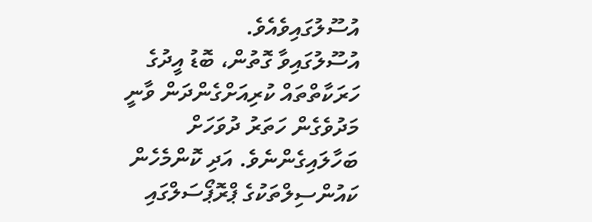އުސޫލުގައިވެއެވެ.
އުސޫލުގައިވާ ގޮތުން، ބޮޑު އީދުގެ ހަރަކާތްތައް ކުރިއަށްގެންދަން ވާނީ މަދުވެގެން ހަތަރު ދުވަހަށް ބަހާލައިގެންނެވެ. އަދި ކޮންމެހެން ކައުންސިލްތަކުގެ ޕްރޮޕޯސަލްގައި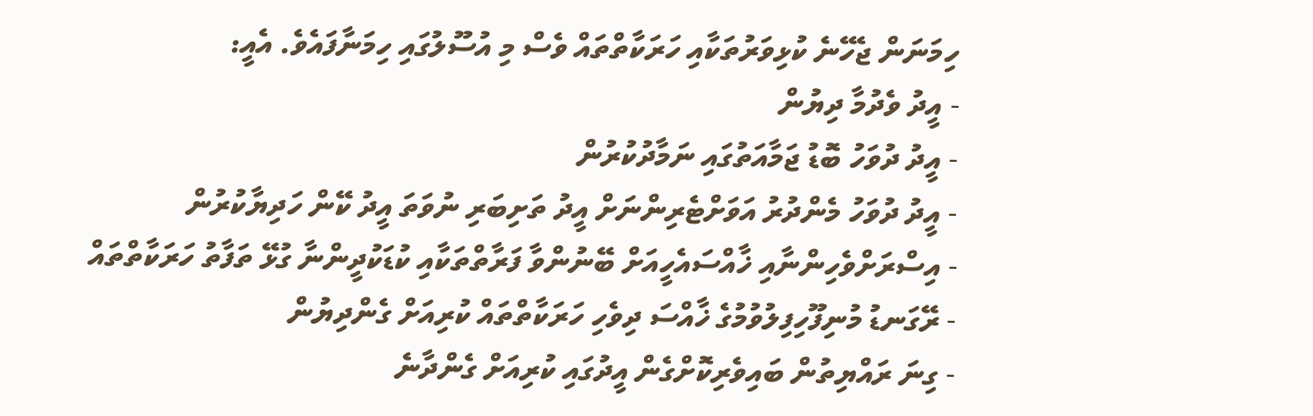ހިމަނަން ޖެހޭނެ ކުޅިވަރުތަކާއި ހަރަކާތްތައް ވެސް މި އުސޫލުގައި ހިމަނާފައެވެ. އެއީ:
- އީދު ވެދުމާ ދިޔުން
- އީދު ދުވަހު ބޮޑު ޖަމާއަތުގައި ނަމާދުކުރުން
- އީދު ދުވަހު މެންދުރު އަވަށްޓެރިންނަށް އީދު ތަށިބަރި ނުވަތަ އީދު ކޭން ހަދިޔާކުރުން
- އިސްރަށްވެހިންނާއި ޚާއްސައެހީއަށް ބޭނުންވާ ފަރާތްތަކާއި ކުޑަކުދީންނާ ގުޅޭ ތަފާތު ހަރަކާތްތައް
- ރޭގަނޑު މުނިފޫހިފިލުވުމުގެ ޚާއްސަ ދިވެހި ހަރަކާތްތައް ކުރިއަށް ގެންދިޔުން
- ގިނަ ރައްޔިތުން ބައިވެރިކޮށްގެން އީދުގައި ކުރިއަށް ގެންދާނެ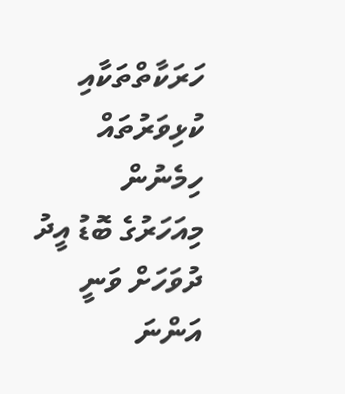ހަރަކާތްތަކާއި ކުޅިވަރުތައް ހިމެނުން
މިއަހަރުގެ ބޮޑު އީދު ދުވަހަށް ވަނީ އަންނަ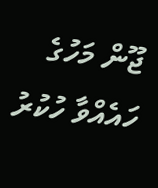ޖޫން މަހުގެ ހައެއްވާ ހުކުރު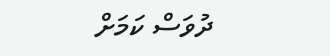ދުވަސް ކަމަށް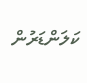ކަލަންޑަރުން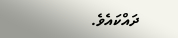ދައްކައެވެ.